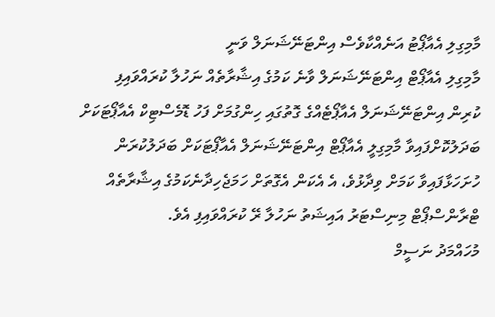މާމިގިލި އެއާޕޯޓު އަނެއްކާވެސް އިންޓަނޭޝަނަލް ވަނީ
މާމިގިލި އެއާޕޯޓް އިންޓަނޭޝަނަލް ވާނެ ކަމުގެ އިޝާރާތެއް ނަހުލާ ކުރައްވައިފި
ކުރިން އިންޓަނޭޝަނަލް އެއާޕޯޓެއްގެ ގޮތުގައި ހިންގުމަށް ފަހު ޑޮމެސްޓިކް އެއާޕޯޓަކަށް ބަދަލުކޮށްފައިވާ މާމިގިލީ އެއާޕޯޓް އިންޓަނޭޝަނަލް އެއާޕޯޓަކަށް ބަދަލުކުރަން ހުށަހަޅާފައިވާ ކަމަށް ވިދާޅުވެ، އެ އެކަން އެގޮތަށް ހަމަޖެހިދާނެކަމުގެ އިޝާރާތެއް ޓްރާންސްޕޯޓް މިނިސްޓަރު އައިޝަތު ނަހުލާ ރޭ ކުރައްވައިފި އެވެ.
މުހައްމަދު ނަސީމް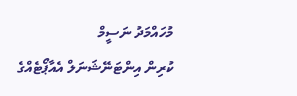މުހައްމަދު ނަސީމް
ކުރިން އިންޓަނޭޝަނަލް އެއާޕޯޓެއްގެ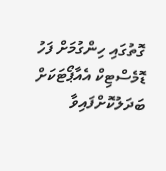ގޮތުގައި ހިންގުމަށް ފަހު ޑޮމެސްޓިކް އެއާޕޯޓަކަށް ބަދަލުކޮށްފައިވާ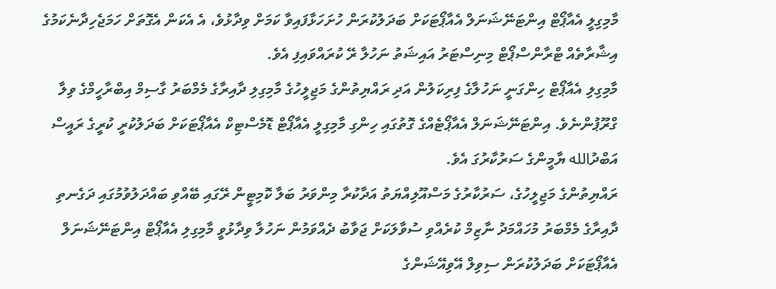މާމިގިލީ އެއާޕޯޓް އިންޓަނޭޝަނަލް އެއާޕޯޓަކަށް ބަދަލުކުރަން ހުށަހަޅާފައިވާ ކަމަށް ވިދާޅުވެ، އެ އެކަން އެގޮތަށް ހަމަޖެހިދާނެކަމުގެ އިޝާރާތެއް ޓްރާންސްޕޯޓް މިނިސްޓަރު އައިޝަތު ނަހުލާ ރޭ ކުރައްވައިފި އެވެ.
މާމިގިލި އެއާޕޯޓް ހިންގަނީ ނަހުލާގެ ފިރިކަލުން އަދި ރައްޔިތުންގެ މަޖިލީހުގެ މާމިގިލި ދާއިރާގެ މެމްބަރު ގާސިމް އިބްރާހީމްގެ ވިލާ ގްރޫޕުންނެވެ. އިންޓަނޭޝަނަލް އެއާޕޯޓެއްގެ ގޮތުގައި ހިންގި މާމިގިލީ އެއާޕޯޓް ޑޮމެސްޓިކް އެއާޕޯޓަކަށް ބަދަލުކުރީ ކުރީގެ ރައީސް އަބްދުالله ޔާމީންގެ ސަރުކާރުގަ އެވެ.
ރައްޔިތުންގެ މަޖިލީހުގެ، ސަރުކާރުގެ މަސްއޫލިއްޔަތު އަދާކުރާ މިންވަރު ބަލާ ކޮމިޓީން ރޭގައި ބޭއްވި ބައްދަލުވުމުގައި ދަގެނތި ދާއިރާގެ މެމްބަރު މުހައްމަދު ނާޒިމް ކުރެއްވި ސުވާލަކަށް ޖަވާބު ދެއްވަމުން ނަހުލާ ވިދާޅުވީ މާމިގިލި އެއާޕޯޓް އިންޓަނޭޝަނަލް އެއާޕޯޓަކަށް ބަދަލުކުރަން ސިވިލް އޭވިއޭޝަންގެ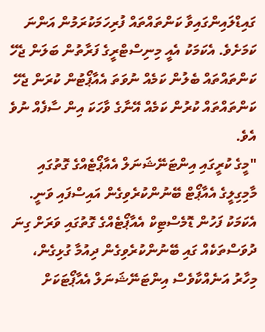ގައިޑްލައިންގައިވާ ކަންތައްތައް ފުރިހަމަކުރަމުން އަންނަ ކަމަށެވެ. އެކަމަކު އެއީ މިނިސްޓްރީގެ ފަރާތުން ބަލަން ޖެހޭ ކަންތައްތައް ބެލުން ކަމެއް ނުވަތަ އެއާޕޯޓުން ކުރަން ޖެހޭ ކަންތައްތައް ކުރުން ކަމެއް އޭނާގެ ވާހަކަ އިން ސާފެއް ނުވެ އެވެ.
"މީގެ ކުރީގައި އިންޓަނޭޝަނަލް އެއާޕޯޓެއްގެ ގޮތުގައި މާމިގިލީގެ އެއާޕޯޓް ބޭނުންކުރެވިގެން އައިސްފައި ވަނީ. އެކަމަކު ފަހުން ޑޮމެސްޓިކް އެއާޕޯޓެއްގެ ގޮތުގައި ވަރަށް ގިނަ ދުވަސްތަކެއް ގައި ބޭނުންކުރެވިގެން ދިއުމާ ގުޅިގެން، މިހާރު އަނެއްކާވެސް އިންޓަނޭޝަނަލް އެއާޕޯޓަކަށް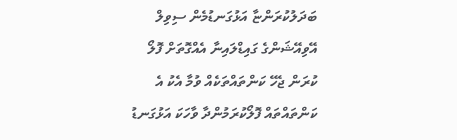ބަދަލުކުރަންޏާ އަޅުގަނޑުމެން ސިވިލް އޭވިއޭޝަންގެ ގައިޑްލައިނާ އެއްގޮތަށް ފޮލޯ ކުރަން ޖެހޭ ކަންތައްތަކެއް ވުމާ އެކު އެ ކަންތައްތައް ފޮލޯކުރަމުންދާ ވާހަކަ އަޅުގަނޑު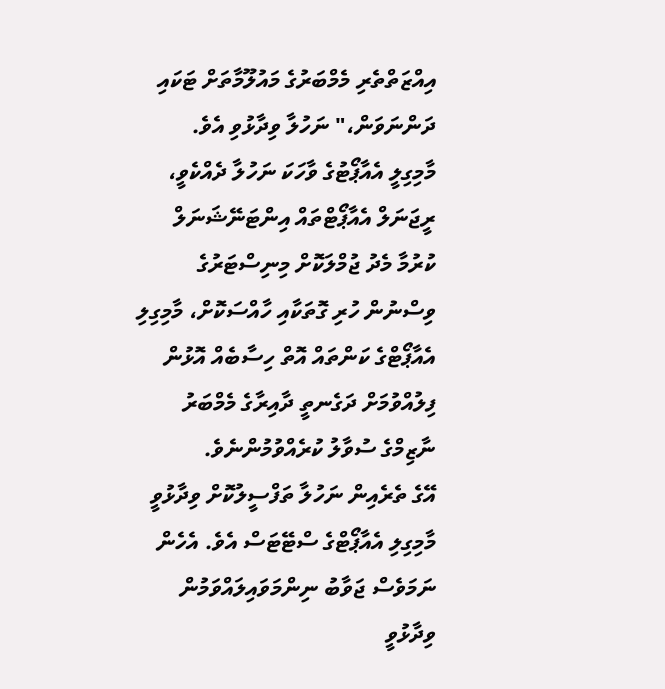އިއްޒަތްތެރި މެމްބަރުގެ މައުލޫމާތަށް ޓަކައި ދަންނަވަން،" ނަހުލާ ވިދާޅުވި އެވެ.
މާމިގިލީ އެއާޕޯޓުގެ ވާހަކަ ނަހުލާ ދެއްކެވީ، ރީޖަނަލް އެއާޕޯޓްތައް އިންޓަނޭޝަނަލް ކުރުމާ މެދު ޖުމްލަކޮށް މިނިސްޓަރުގެ ވިސްނުން ހުރި ގޮތަކާއި ހާއްސަކޮށް، މާމިގިލި އެއާޕޯޓްގެ ކަންތައް އޮތް ހިސާބެއް އޮޅުން ފިލުއްވުމަށް ދަގެނތީ ދާއިރާގެ މެމްބަރު ނާޒިމްގެ ސުވާލު ކުރެއްވުމުންނެވެ.
އޭގެ ތެރެއިން ނަހުލާ ތަފްސީލުކޮށް ވިދާޅުވީ މާމިގިލި އެއާޕޯޓްގެ ސްޓޭޓަސް އެވެ. އެހެން ނަމަވެސް ޖަވާބު ނިންމަވައިލައްވަމުން ވިދާޅުވީ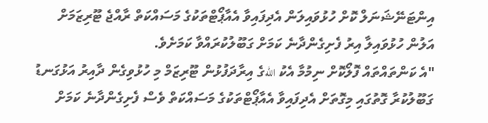އިންޓަނޭޝަނަލް ކޮށް ހުޅުވައިލަން އެދިފައިވާ އެއާޕޯޓްތަކުގެ މަސައްކަތް ރާއްޖެ ޓޫރިޒަމަށް އަލުން ހުޅުވައިލާ އިރު ފެށިގެންދާނެ ކަމަށް ގަބޫލުކުރައްވާ ކަމަށެވެ.
"އެ ކަންތައްތައް ފޮލޯކޮށް ނިމުމާ އެކު اللهގެ އިރާދަފުޅުން ޓޫރިޒަމް މި ހުޅުވިގެން ދާއިރު އަޅުގަނޑު ގަބޫލުކުރާ ގޮތުގައި މިގޮތަށް އެދިފައިވާ އެއާޕޯޓްތަކުގެ މަސައްކަތް ވެސް ފެށިގެންދާނެ ކަމަށް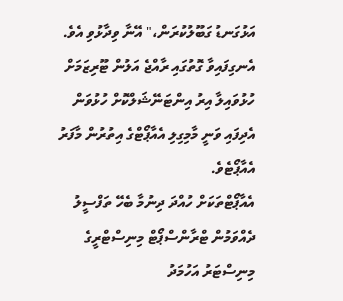އަޅުގަނޑު ގަބޫލުކުރަން،" އޭނާ ވިދާޅުވި އެވެ.
އެނގިފައިވާ ގޮތުގައި ރާއްޖެ އަލުން ޓޫރިޒަމަށް ހުޅުވައިލާ އިރު އިންޓަނޭޝަލްކޮށް ހުޅުވަން އެދިފައި ވަނީ މާމިގިލި އެއާޕޯޓްގެ އިތުރުން މާފަރު އެއާޕޯޓެވެ.
އެއާޕޯޓްތަކަށް ހުއްދަ ދިނުމާ ބެހޭ ތަފްސީލު ދެއްވަމުން ޓްރާންސްޕޯޓް މިނިސްޓްރީގެ މިނިސްޓަރު އަހުމަދު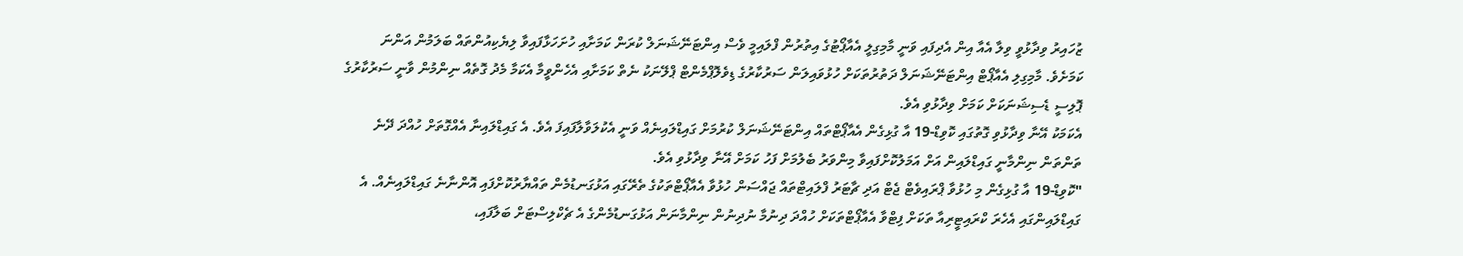ޒުހައިރު ވިދާޅުވީ ވިލާ އެއާ އިން އެދިފައި ވަނީ މާމިގިލީ އެއާޕޯޓުގެ އިތުރުން ފްލައިމީ ވެސް އިންޓަނޭޝަނަލް ކުރަން ކަމަށާއި ހުށަހަޅާފައިވާ ލިޔެކިއުންތައް ބަލަމުން އަންނަ ކަމަށެވެ. މާމިގިލި އެއާޕޯޓް އިންޓަނޭޝަނަލް ދަތުރުތަކަށް ހުޅުވައިލަން ސަރުކާރުގެ ޑިވެލޮޕްމެންޓް ޕްލޭނަކު ނެތް ކަމަށާއި އެހެންވީމާ އެކަމާ މެދު ގޮތެއް ނިންމުން ވާނީ ސަރުކާރުގެ ޕޮލިސީ ޑެސިޝަނަކަށް ކަމަށް ވިދާޅުވި އެވެ.
އެކަމަކު އޭނާ ވިދާޅުވި ގޮތުގައި ކޮވިޑް-19 އާ ގުޅިގެން އެއާޕޯޓްތައް އިންޓަނޭޝަނަލް ކުރުމަށް ގައިޑްލައިނެއް ވަނީ އެކުލަވާލާފައިފަ އެވެ. އެ ގައިޑްލައިނާ އެއްގޮތަށް ހުއްދަ ދޭނެ ތަންތަން ނިންމާނީ ގައިޑްލައިން އަށް އަމަލުކޮށްފައިވާ މިންވަރު ބެލުމަށް ފަހު ކަމަށް އޭނާ ވިދާޅުވި އެވެ.
"ކޮވިޑް-19 އާ ގުޅިގެން މި ހުޅުވާ ޕްރައިވެޓް ޖެޓް އަދި ޗާޓަރު ފްލައިޓްތައް ޖައްސަން ހުޅުވާ އެއާޕޯޓްތަކުގެ ތެރޭގައި އަޅުގަނޑުމެން ތައްޔާރުކޮށްފައި އޮންނާނެ ގައިޑްލައިނެއް. އެ ގައިޑްލައިންގައި އެހެރަ ކްރައިޓީރިއާ ތަކަށް ފިޓްވާ އެއާޕޯޓްތަކަށް ހުއްދަ ދިނުމާ ނުދިނުން ނިންމާނަން އަޅުގަނޑުމެންގެ އެ ޗެކްލިސްޓަށް ބަލާފައި،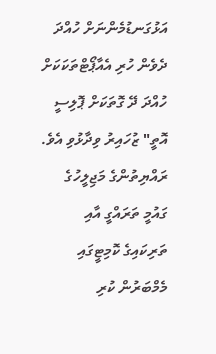އަޅުގަނޑުމެންނަށް ހުއްދަ ދެވެން ހުރި އެއާޕޯޓްތަކަކަށް ހުއްދަ ދޭ ގޮތަކަށް ޕޮލިސީ އޮތީ" ޒުހައިރު ވިދާޅުވި އެވެ.
ރައްޔިތުންގެ މަޖިލީހުގެ ގައުމީ ތަރައްގީ އާއި ތަރިކައިގެ ކޮމިޓީގައި މެމްބަރުން ކުރި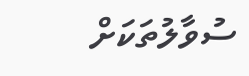ސުވާލުތަކަށް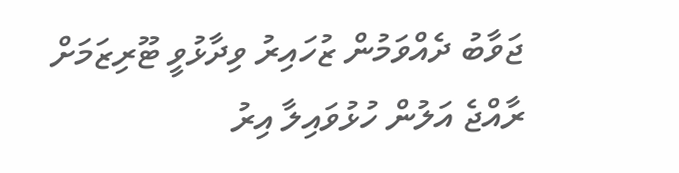ޖަވާބު ދެއްވަމުން ޒުހައިރު ވިދާޅުވީ ޓޫރިޒަމަށް ރާއްޖެ އަލުން ހުޅުވައިލާ އިރު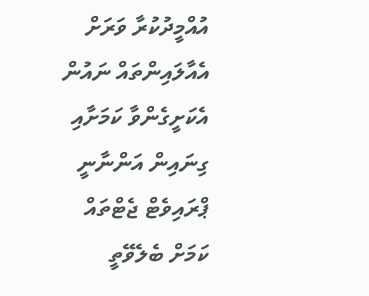އުއްމީދުކުރާ ވަރަށް އެއާލައިންތައް ނައުން އެކަށީގެންވާ ކަމަށާއި ގިނައިން އަންނާނީ ޕްރައިވެޓް ޖެޓްތައް ކަމަށް ބެލެވޭތީ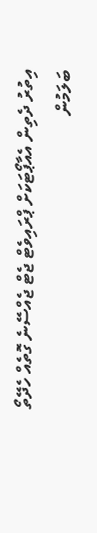އިތުރު ދެތިން އެއާޕޯޓަކަށް ޕްރައިވެޓް ޖެޓް ޖެއްސޭނެ ގޮތެއް ހެދޭތޯ ބަލަމުން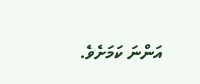އަންނަ ކަމަށެވެ.